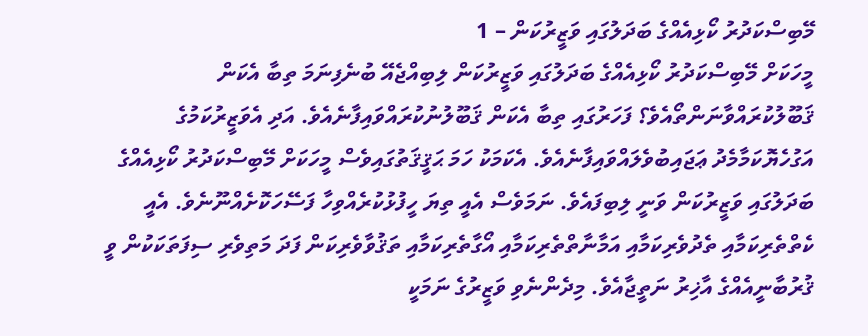މޭބިސްކަދުރު ކޯޅިއެއްގެ ބަދަލުގައި ވަޒީރުކަން – 1
މީހަކަށް މޭބިސްކަދުރު ކޯޅިއެއްގެ ބަދަލުގައި ވަޒީރުކަން ލިބިއްޖެއޭ ބުނެފިނަމަ ތިބާ އެކަން ޤަބޫލުކުރައްވާނަންތޯއެވެ؟ ފަހަރުގައި ތިބާ އެކަން ޤަބޫލުނުކުރައްވައިފާނެއެވެ. އަދި އެވަޒީރުކަމުގެ އަގުހެޔޮކަމާމެދު ޢަޖައިބުވެލައްވައިފާނެއެވެ. އެކަމަކު ހަމަ ޙަޤީޤަތުގައިވެސް މީހަކަށް މޭބިސްކަދުރު ކޯޅިއެއްގެ ބަދަލުގައި ވަޒީރުކަން ވަނީ ލިބިފައެވެ. ނަމަވެސް އެއީ ތިޔަ ހީފުޅުކުރެއްވިހާ ފަސޭހަކޮށެއްނޫނެވެ. އެއީ ކެތްތެރިކަމާއި ތެދުވެރިކަމާއި އަމާނާތްތެރިކަމާއި އޯގާތެރިކަމާއި ތަޤުވާވެރިކަން ފަދަ މަތިވެރި ސިފަތަކަކުން ވީ ޤުރުބާނީއެއްގެ އާޚިރު ނަތީޖާއެވެ. މިދެންނެވި ވަޒީރުގެ ނަމަކީ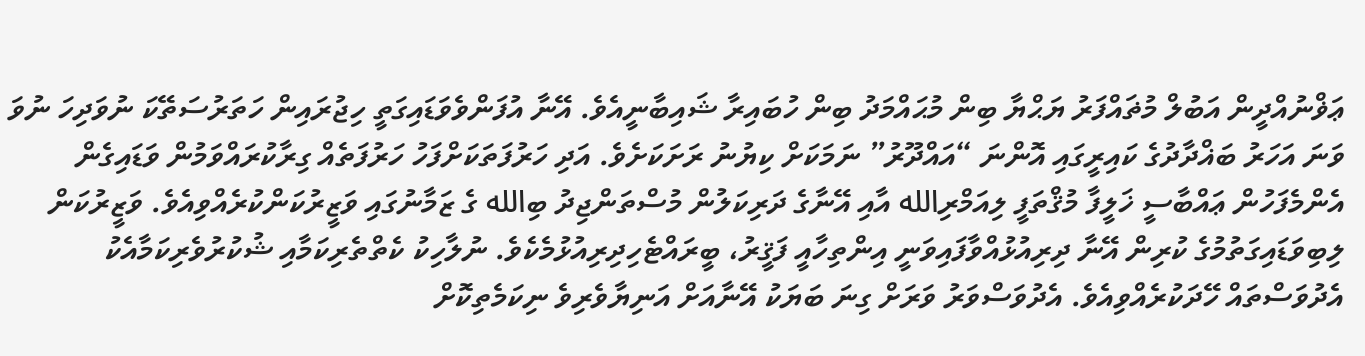ޢަޥްނުއްދީން އަބުލް މުޡައްފަރު ޔަޙްޔާ ބިން މުޙައްމަދު ބިން ހުބައިރާ ޝައިބާނީއެވެ. އޭނާ އުފަންވެވަޑައިގަތީ ހިޖުރައިން ހަތަރުސަތޭކަ ނުވަދިހަ ނުވަ ވަނަ އަހަރު ބަޣްދާދުގެ ކައިރީގައި އޮންނަ “އައްދޫރު” ނަމަކަށް ކިޔުނު ރަށަކަށެވެ. އަދި ހަރުފަތަކަށްފަހު ހަރުފަތެއް ގިރާކުރައްވަމުން ވަޑައިގެން އެންމެފަހުން ޢައްބާސީ ޚަލީފާ މުޤްތަފީ ލިއަމްރިالله އާއި އޭނާގެ ދަރިކަލުން މުސްތަންޖިދު ބިالله ގެ ޒަމާނުގައި ވަޒީރުކަންކުރެއްވިއެވެ. ވަޒީރުކަން ލިބިވަޑައިގަތުމުގެ ކުރިން އޭނާ ދިރިއުޅުއްވާފައިވަނީ އިންތިހާއީ ފަޤީރު، ބީރައްޓެހިދިރިއުޅުމެކެވެ. ނުލާހިކު ކެތްތެރިކަމާއި ޝުކުރުވެރިކަމާއެކު އެދުވަސްތައް ހޭދަކުރެއްވިއެވެ. އެދުވަސްވަރު ވަރަށް ގިނަ ބަޔަކު އޭނާއަށް އަނިޔާވެރިވެ ނިކަމެތިކޮށް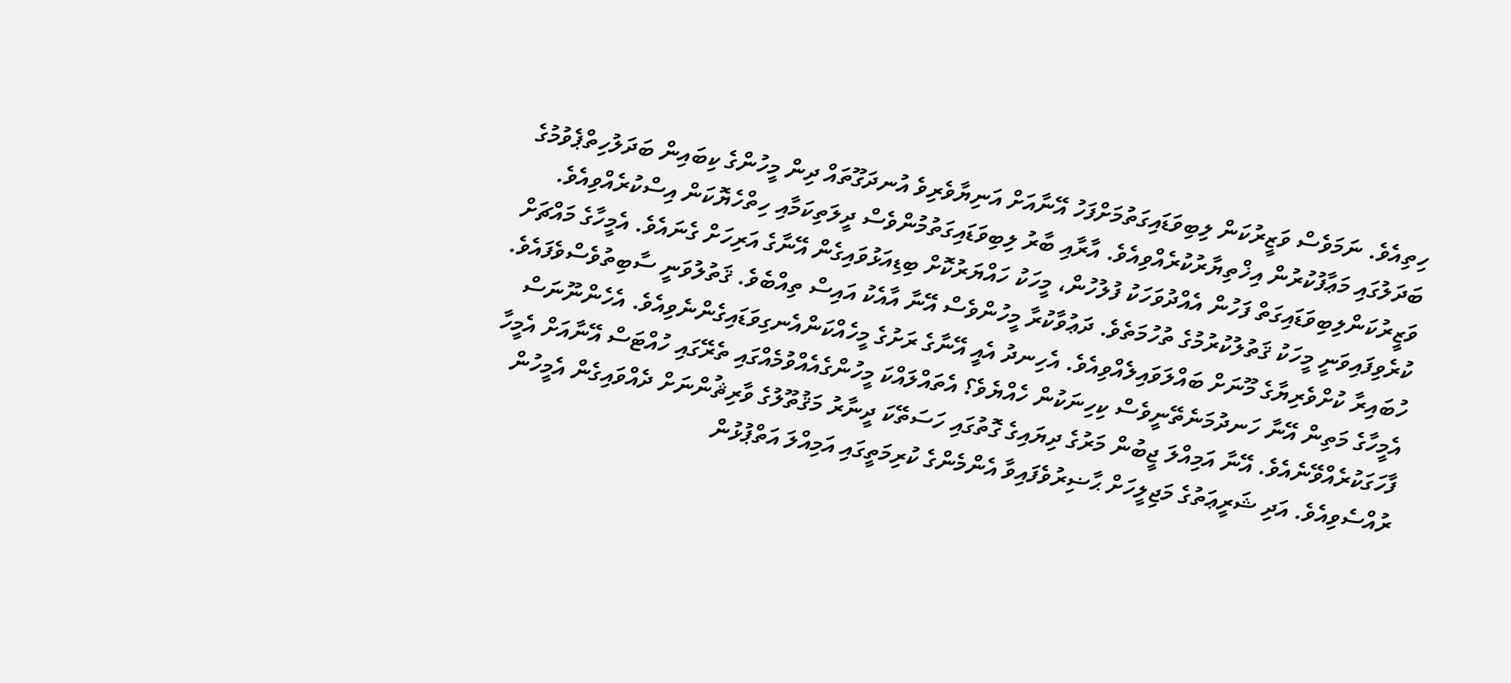ހިތިއެވެ. ނަމަވެސް ވަޒީރުކަން ލިބިވަޑައިގަތުމަށްފަހު އޭނާއަށް އަނިޔާވެރިވެ އުނދަގޫތައް ދިން މީހުންގެ ކިބައިން ބަދަލުހިތްޕެވުމުގެ ބަދަލުގައި މަޢާފުކުރުން އިޚްތިޔާރުކުރެއްވިއެވެ. އާރާއި ބާރު ލިބިވަޑައިގަތުމުންވެސް ދީލަތިކަމާއި ހިތްހެޔޮކަން އިސްކުރެއްވިއެވެ.
ވަޒީރުކަންލިބިވަޑައިގަތް ފަހުން އެއްދުވަހަކު ފުލުހުން، މީހަކު ހައްޔަރުކޮށް ބިޑިއަޅުވައިގެން އޭނާގެ އަރިހަށް ގެނައެވެ. އެމީހާގެ މައްޗަށް ކުރެވިފައިވަނީ މީހަކު ޤަތުލުކުރުމުގެ ތުހުމަތެވެ. ދަޢުވާކުރާ މީހުންވެސް އޭނާ އާއެކު އައިސް ތިއްބެވެ. ޤަތުލުވަނީ ސާބިތުވެސްވެފައެވެ. ހުބައިރާ ކުށްވެރިޔާގެ މޫނަށް ބައްލަވައިލެއްވިއެވެ. އެހިނދު އެއީ އޭނާގެ ރަށުގެ މީހެއްކަންއެނގިވަޑައިގެންނެވިއެވެ. އެހެންނޫނަސް އެމީހާގެ މަތިން އޭނާ ހަނދުމަނެތޭނީވެސް ކިހިނަކުން ހެއްޔެވެ؟ އެތައްލައްކަ މީހުންގެއެއްވުމެއްގައި ތެރޭގައި ހުއްޓަސް އޭނާއަށް އެމީހާ ފާހަގަކުރެއްވޭނެއެވެ. އޭނާ އަމިއްލަ ޖީބުން މަރުގެ ދިޔައިގެ ގޮތުގައި ހަސަތޭކަ ދީނާރު މަޤުތޫލުގެ ވާރިޘުންނަށް ދެއްވައިގެން އެމީހުން ރުއްސެވިއެވެ. އަދި ޝަރީޢަތުގެ މަޖިލީހަށް ޙާޟިރުވެފައިވާ އެންމެންގެ ކުރިމަތީގައި އަމިއްލަ އަތްޕުޅުން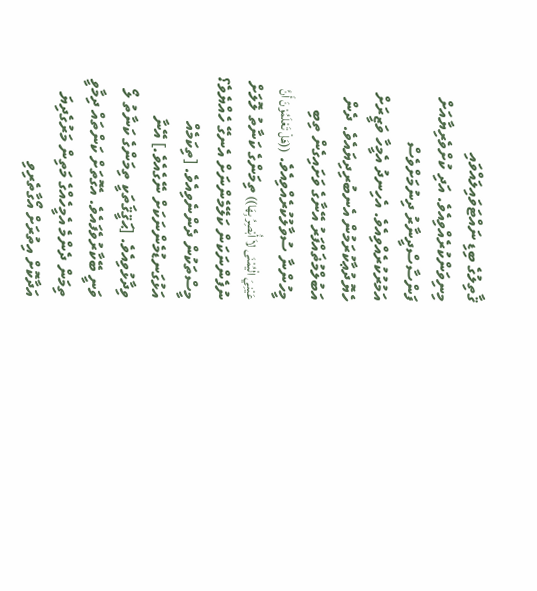ޤާތިލުގެ ބިޑި ނައްޓަވައިލައްވައި މިނިވަންކުރެއްވިއެވެ. އަދި ކުށްވެރިޔާއަށް ފަންސާސްދީނާރު ދިނުމަށްވެސް އަމުރުކުރެއްވިއެވެ. އެހިނދު އެމީހާ ވަޒީރަށް ހެޔޮދުޢާކުރަމުން އެނބުރިދިޔައެވެ. ދެން އަބުލްމުޡައްފަރު އޭނާގެ ވަށައިގެން ތިބި މީހުންނާ ސުވާލުކުރެއްވިއެވެ. ((هَلْ تَعْلَمُوْنَ أَنَّ عَيْنِيَ الْيُمْنَى لاَ أُبْصِرُ بِهَا)) ތިމަންގެ ކަނާތު ލޮލަށް ނުފެންނަކަން ކަލޭމެންނަށް އެނގޭ ހެއްޔެވެ؟
މީސްތަކުން ދެންނެވިއެވެ. [ތިކަމެއް އަޅުގަނޑުމެންނަކަށް ނޭގެއެވެ.] އޭނާ ވިދާޅުވިއެވެ. [ޙަޤީޤަތަކީ ތިމަންގެ ކަނާތު ލޯ ވަނީ ބޭކާރުވެފައެވެ. އެގޮތަށް ކަންތައް ދިމާވީ ތިމަން ދެންމެ އެމީހެއްގެ މަތިން މަރުގެދިޔަ އަދާކޮށް އިތުރަށް އޯގާތެރިވި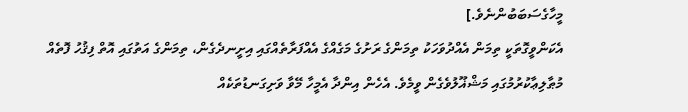މީހާގެސަބަބުންނެވެ.]
އެކަންވީގޮތަކީ ތިމަން އެއްދުވަހަކު ތިމަންގެ ރަށުގެ މަގެއްގެ އެއްފަރާތެއްގައި އިށީނދެގެން، ތިމަންގެ އަތުގައި އޮތް ފިޤުހު ފޮތެއް މުޠާލިޢާކުރުމުގައި މަޝްޣޫލުވެގެން ވީމެވެ. އެހެން އިންދާ އެމީހާ މޭވާ ވަށިގަނޑުތަކެއް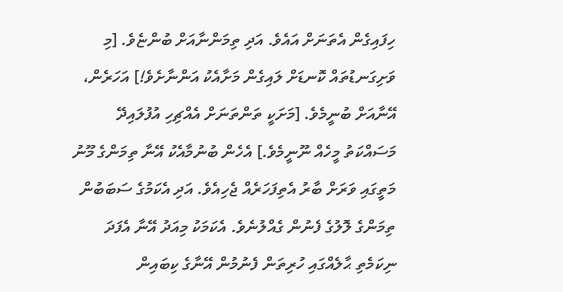ހިފައިގެން އެތަނަށް އައެވެ. އަދި ތިމަންނާއަށް ބުންޏެވެ. [މި ވަށިގަނޑުތައް ކޮނޑަށް ލައިގެން މަށާއެކު އަންނާށެވެ!] އަހަރެން، އޭނާއަށް ބުނީމެވެ. [މަށަކީ ތަންތަނަށް އެއްޗިހި އުފުލައިދޭ މަސައްކަތު މީހެއް ނޫނީމެވެ.] އެހެން ބުނުމާއެކު އޭނާ ތިމަންގެ މޫނު މަތީގައި ވަރަށް ބާރު އެތިފަހަރެއް ޖެހިއެވެ. އަދި އެކަމުގެ ސަބަބުން ތިމަންގެ ލޮލުގެ ފެނުން ގެއްލުނެވެ. އެކަމަކު މިއަދު އޭނާ އެފަދަ ނިކަމެތި ޙާލެއްގައި ހުރިތަން ފެނުމުން އޭނާގެ ކިބައިން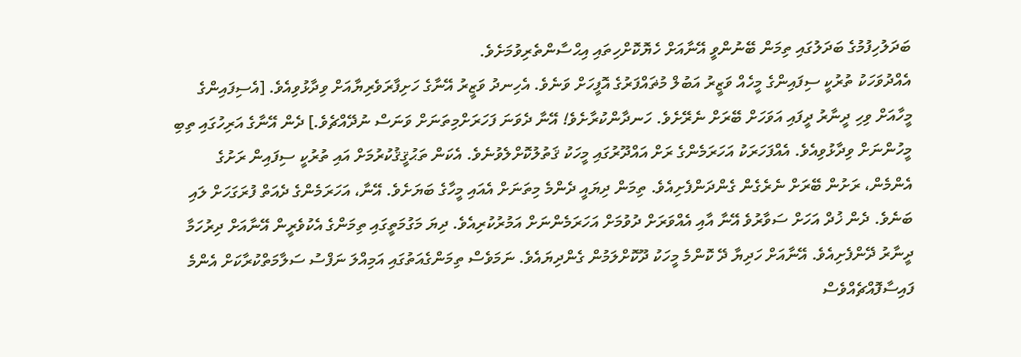ބަދަލުހިފުމުގެ ބަދަލުގައި ތިމަން ބޭނުންވީ އޭނާއަށް ހެޔޮކޮށްހިތައި އިޙްސާންތެރިވުމަށެވެ.
އެއްދުވަހަކު ތުރުކީ ސިފައިންގެ މީހެއް ވަޒީރު އަބުލް މުޡައްފަރުގެ އޮފީހަށް ވަނެވެ. އެހިނދު ވަޒީރު އޭނާގެ ހަށިފާރަވެރިޔާއަށް ވިދާޅުވިއެވެ. [އެސިފައިންގެ މީހާއަށް ވިހި ދީނާރު ދީފައި އަވަހަށް ބޭރަށް ނެރޭށެވެ. ހަނދާންކުރާށެވެ! އޭނާ ދެވަނަ ފަހަރަށްމިތަނަށް ވަނަސް ނުދޭއްޗެވެ.] ދެން އޭނާގެ އަރިހުގައި ތިބި މީހުންނަށް ވިދާޅުވިއެވެ. އެއްފަހަރަކު އަހަރަމެންގެ ރަށް އައްދޫރުގައި މީހަކު ޤަތުލުކޮށްލެވުނެވެ. އެކަން ތަޙުޤީޤުކުރުމަށް އައި ތުރުކީ ސިފައިން ރަށުގެ އެންމެން، ރަށުން ބޭރަށް ނެރެގެން ގެންދަންފެށިއެވެ. ތިމަން ދިޔައީ ދެންމެ މިތަނަށް އެއައި މީހާގެ ބަޔަށެވެ. އޭނާ، އަހަރަމެންގެ ދެއަތް ފުރަގަހަށް ލައި ބަނެވެ. ދެން ޚުދް އަހަށް ސަވާރުވެ އޭނާ އާއި އެއްވަރަށް ދުވުމަށް އަހަރަމެންނަށް އަމުރުކުރިއެވެ. ދިޔަ މަގުމަތީގައި ތިމަންގެ އެކުވެރީން އޭނާއަށް ދިރުހަމާ ދީނާރު ދޭންފެށިއެވެ. އޭނާއަށް ހަދިޔާ ދޭ ކޮންމެ މީހަކު ދޫކޮށްލަމުން ގެންދިޔައެވެ. ނަމަވެސް ތިމަންގެއަތުގައި އަމިއްލަ ނަފްސު ސަލާމަތްކުރާކަށް އެންމެ ފައިސާފޮއްޗެއްވެސް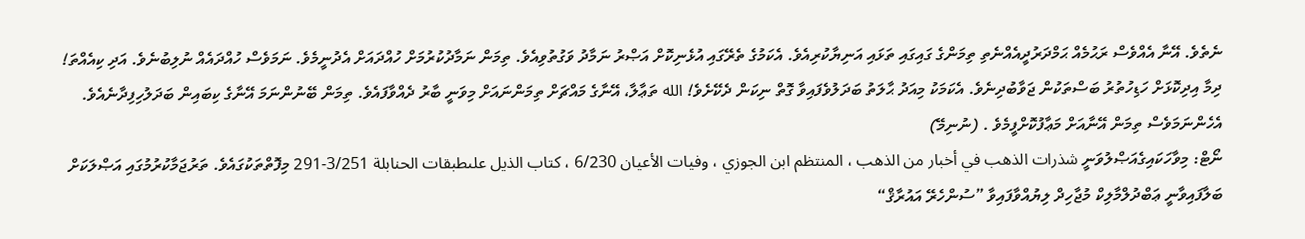ނެތެވެ. އޭނާ އެއްވެސް ރަޙުމެއް ޙަމްދަރުދީއެއްނެތި ތިމަންގެ ގައިގައި ތަޅައި އަނިޔާކުރިއެވެ. އެކަމުގެ ތެރޭގައި އުޅެނިކޮށް އަޞްރު ނަމާދު ވަގުތުވިއެވެ. ތިމަން ނަމާދުކުރުމަށް ހުއްދައަށް އެދުނީމެވެ. ނަމަވެސް ހުއްދައެއް ނުލިބުނެވެ. އަދި ކިއެއްތަ! ދިމާ އިދިކޮޅަށް ހަޑިހުތުރު ބަސްތަކުން ޖަވާބުދިނެވެ. އެކަމަކު މިއަދު ޙާލަތު ބަދަލުވެފައިވާ ގޮތް ނިކަން ދެކޭށެވެ! الله ތަޢާލާ، އޭނާގެ މައްޗަށް ތިމަންނައަށް މިވަނީ ބާރު ދެއްވާފައެވެ. ތިމަން ބޭނުންނަމަ އޭނާގެ ކިބައިން ބަދަލުހިފިދާނެއެވެ. އެހެންނަމަވެސް ތިމަން އޭނާއަށް މަޢާފުކޮށްފީމެވެ . (ނުނިމޭ)
ނޯޓް: މިވާހަކައިގެއަޞްލުވަނީ شذرات الذهب في أخبار من الذهب ، المنتظم ابن الجوزي ، وفيات الأعيان 6/230 ، كتاب الذيل علىطبقات الحنابلة 3/251-291 މިފޮތްތަކުގައެވެ. ތަރުޖަމާކުރުމުގައި އަޞްލަކަށް ބަލާފައިވާނީ ޢަބްދުލްމާލިކް މުޖާހިދް ލިޔުއްވާފައިވާ ”ސުންހެރޭ އައުރާޤް“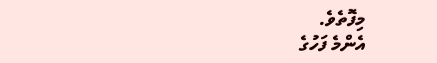މިފޮތެވެ.
އެންމެ ފަހުގެ